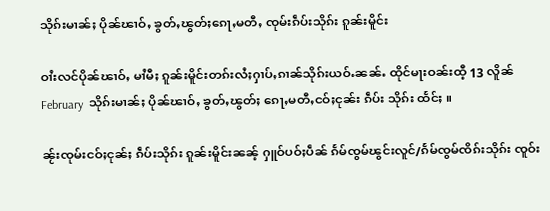သိုၵ်းမၢၼ်ႈ ပိုၼ်ၽၢဝ်ႇ ၶွတ်ႇၽွတ်ႈၵေႃႇမတီႇ ၸုမ်းၵဵပ်းသိုၵ်း ၵူၼ်းမိူင်း

ဝၢႆးလင်ပိုၼ်ၽၢဝ်ႇ မၢႆမီႈ ၵူၼ်းမိူင်းတၵ်းလႆႈႁၢပ်ႇၵၢၼ်သိုၵ်းယဝ်ႉၼၼ်ႉ ထိုင်မႃးဝၼ်းထီ့ 13 လိူၼ် February  သိုၵ်းမၢၼ်ႈ ပိုၼ်ၽၢဝ်ႇ ၶွတ်ႇၽွတ်ႈ ၵေႃႇမတီႇငဝ်ႈငုၼ်း ၵဵပ်း သိုၵ်း ထႅင်ႈ ။

ၼႂ်းၸုမ်းငဝ်ႈငုၼ်ႈ ၵဵပ်းသိုၵ်း ၵူၼ်းမိူင်းၼၼ့် ႁူဝ်ပဝ်ႈပဵၼ် ၵႅမ်ၸွမ်ၽွင်းလူင်/ၵႅမ်ၸွမ်ၸိၵ်းသိုၵ်း ၸူဝ်း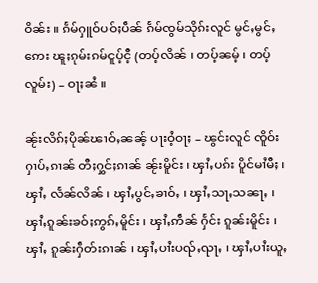ဝိၼ်း ။ ၵႅမ်ႁူဝ်ပဝ်ႈပဵၼ် ၵႅမ်ၸွမ်သိုၵ်းလူင် မွင်ႇမွင်ႇဢေး ၽူႈၵုမ်းၵမ်ငူပ့်ငီ့ (တပ့်လိၼ် ၊ တပ့်ၼမ့် ၊ တပ့်လူမ်း) – ဝႃႈၼႆ ။

ၼႂ်းလိၵ်ႈပိုၼ်ၽၢဝ်ႇၼၼ့် ပႃးဝႆ့ဝႃႈ – ၽွင်းလူင် ၸိူဝ်းႁၢပ်ႇၵၢၼ် တီႈႁွင်ႈၵၢၼ် ၼႂ်းမိူင်း ၊ ၾၢႆႇပၵ်း ပိူင်မၢႆမီႈ ၊ ၾၢႆႇ လႅၼ်လိၼ် ၊ ၾၢႆႇပွင်ႇၶၢဝ်ႇ ၊ ၾၢႆႇသႃႇသၼႃႇ ၊ ၾၢႆႇၵူၼ်းၶဝ်ႈဢွၵ်ႇမိူင်း ၊ ၾၢႆႇဢဵၼ် ႁႅင်း ၵူၼ်းမိူင်း ၊ ၾၢႆႇ ၵူၼ်းႁဵတ်းၵၢၼ် ၊ ၾၢႆႇပၢႆးပၺ်ႇၺႃႇ ၊ ၾၢႆႇပၢႆးယူႇ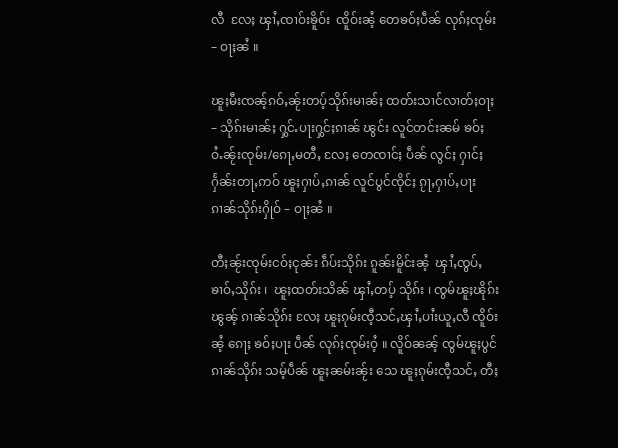လီ  လႄႈ ၾၢႆႇၸၢဝ်းၶိူဝ်း  ၸိူဝ်းၼႆ့ တေၶဝ်ႈပဵၼ် လုၵ်ႈၸုမ်း – ဝႃႈၼႆ ။

ၽူႈမီးၸၼ့်ၵဝ်ႇၼႂ်းတပ့်သိုၵ်းမၢၼ်ႈ ထတ်းသၢင်လၢတ်ႈဝႃႈ – သိုၵ်းမၢၼ်ႈ ႁွင်ႉပႃးႁွင်ႈၵၢၼ် ၽွင်း လူင်တင်းၼမ် ၶဝ်ႈဝႆႉၼႂ်းၸုမ်း/ၵေႃႇမတီႇ လႄႈ တေၸၢင်ႈ ပဵၼ် လွင်ႈ ႁၢင်ႈႁႅၼ်းတႃႇဢဝ် ၽူႈႁၢပ်ႇၵၢၼ် လူင်ပွင်ၸိုင်ႈ ၵႂႃႇႁၢပ်ႇပႃးၵၢၼ်သိုၵ်းႁိုဝ် – ဝႃႈၼႆ ။

တီႈၼႂ်းၸုမ်းငဝ်ႈငုၼ်း ၵဵပ်းသိုၵ်း ၵူၼ်းမိူင်းၼႆ့  ၾၢႆႇၸွပ်ႇၶၢဝ်ႇသိုၵ်း ၊  ၽူႈထတ်းသိၼ် ၾၢႆႇတပ့် သိုၵ်း ၊ ၸွမ်ၽူႈၽိုၵ်းၽွၼ့် ၵၢၼ်သိုၵ်း လႄႈ ၽူႈၵုမ်းၸီ့သင်ႇၾၢႆႇပၢႆးယူႇလီ ၸိူဝ်းၼႆ့ ၵေႃႈ ၶဝ်ႈပႃး ပဵၼ် လုၵ်ႈၸုမ်းဝႆ့ ။ လိူဝ်ၼၼ့် ၸွမ်ၽူႈပွင်ၵၢၼ်သိုၵ်း သမ့်ပဵၼ် ၽူႈၼမ်းၼႂ်း သေ ၽူႈၵုမ်းၸီ့သင်ႇ တီႈ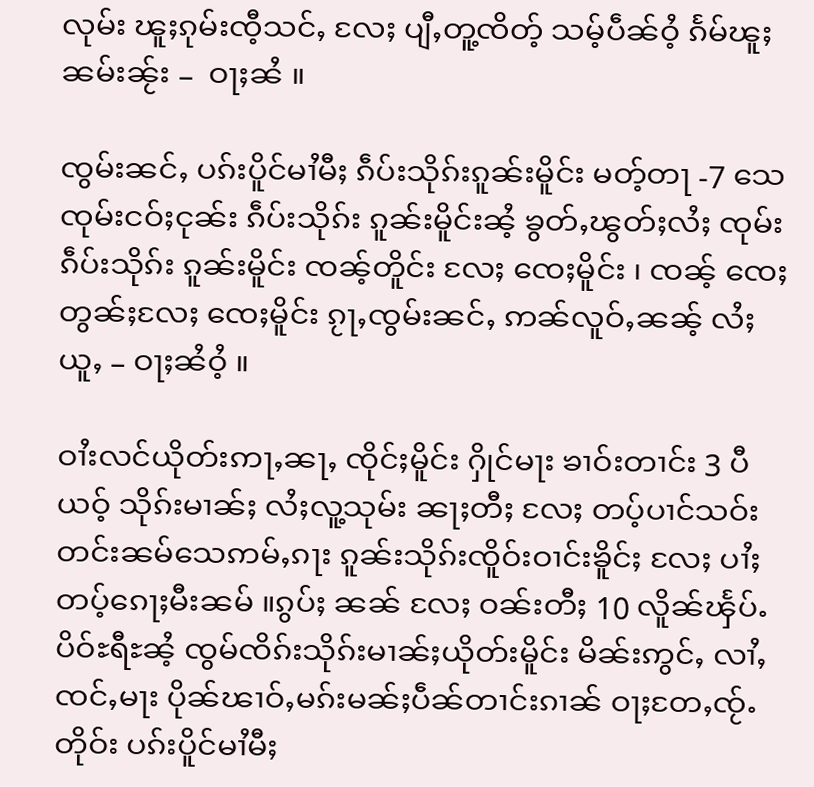လုမ်း ၽူႈၵုမ်းၸီ့သင်ႇ လႄႈ ပျီႇတူ့ၸိတ့် သမ့်ပဵၼ်ဝႆ့ ၵႅမ်ၽူႈၼမ်းၼႂ်း –  ဝႃႈၼႆ ။

ၸွမ်းၼင်ႇ ပၵ်းပိူင်မၢႆမီႈ ၵဵပ်းသိုၵ်းၵူၼ်းမိူင်း မတ့်တႃ -7 သေ ၸုမ်းငဝ်ႈငုၼ်း ၵဵပ်းသိုၵ်း ၵူၼ်းမိူင်းၼႆ့ ၶွတ်ႇၽွတ်ႈလႆႈ ၸုမ်းၵဵပ်းသိုၵ်း ၵူၼ်းမိူင်း ၸၼ့်တိူင်း လႄႈ ၸေႈမိူင်း ၊ ၸၼ့် ၸေႈတွၼ်ႈလႄႈ ၸေႈမိူင်း ၵႂႃႇၸွမ်းၼင်ႇ ဢၼ်လူဝ်ႇၼၼ့် လႆႈယူႇ – ဝႃႈၼႆဝႆ့ ။

ဝၢႆးလင်ယိုတ်းဢႃႇၼႃႇ ၸိုင်ႈမိူင်း ႁိုင်မႃး ၶၢဝ်းတၢင်း 3 ပီယဝ့် သိုၵ်းမၢၼ်ႈ လႆႈလူ့သုမ်း ၼႃႈတီႈ လႄႈ တပ့်ပၢင်သဝ်း  တင်းၼမ်သေဢမ်ႇၵႃး ၵူၼ်းသိုၵ်းၸိူဝ်းဝၢင်းၶိူင်ႈ လႄႈ ပၢႆႈတပ့်ၵေႃႈမီးၼမ် ။ၵွပ်ႈ ၼၼ် လႄႈ ဝၼ်းတီႈ 10 လိူၼ်ၾႅပ်ႉပိဝ်ႊရီႊၼႆ့ ၸွမ်ၸိၵ်းသိုၵ်းမၢၼ်ႈယိုတ်းမိူင်း မိၼ်းဢွင်ႇ လၢႆႇ ၸင်ႇမႃး ပိုၼ်ၽၢဝ်ႇမၵ်းမၼ်ႈပဵၼ်တၢင်းၵၢၼ် ဝႃႈတႄႇၸႂ်ႉတိုဝ်း ပၵ်းပိူင်မၢႆမီႈ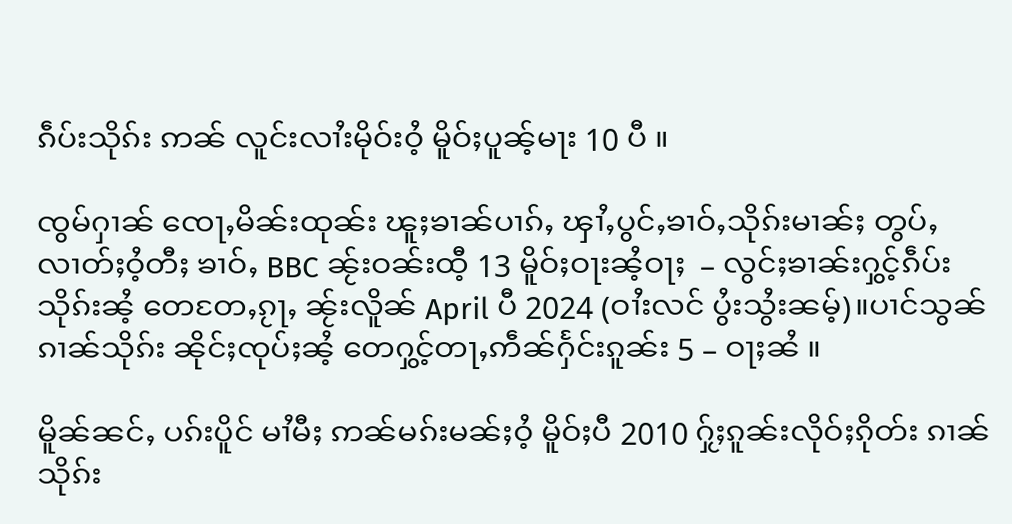ၵဵပ်းသိုၵ်း ဢၼ် လူင်းလၢႆးမိုဝ်းဝႆ့ မိူဝ်ႈပူၼ့်မႃး 10 ပီ ။

ၸွမ်ႁၢၼ် ၸေႃႇမိၼ်းထုၼ်း ၽူႈၶၢၼ်ပၢၵ်ႇ ၾၢႆႇပွင်ႇၶၢဝ်ႇသိုၵ်းမၢၼ်ႈ တွပ်ႇလၢတ်ႈဝႆ့တီႈ ၶၢဝ်ႇ BBC ၼႂ်းဝၼ်းထီ့ 13 မိူဝ်ႈဝႃးၼႆ့ဝႃႈ  – လွင်ႈၶၢၼ်းႁွင့်ၵဵပ်းသိုၵ်းၼႆ့ တေတႄႇၵႂႃႇ ၼႂ်းလိူၼ် April ပီ 2024 (ဝၢႆးလင် ပွႆးသွႆးၼမ့်)။ပၢင်သွၼ်ၵၢၼ်သိုၵ်း ၼိုင်ႈၸုပ်ႈၼႆ့ တေႁွင့်တႃႇဢဵၼ်ႁႅင်းၵူၼ်း 5 – ဝႃႈၼႆ ။

မိူၼ်ၼင်ႇ ပၵ်းပိူင် မၢႆမီႈ ဢၼ်မၵ်းမၼ်ႈဝႆ့ မိူဝ်ႈပီ 2010 ႁႂ်ႈၵူၼ်းလိုဝ်ႈၵိုတ်း ၵၢၼ်သိုၵ်း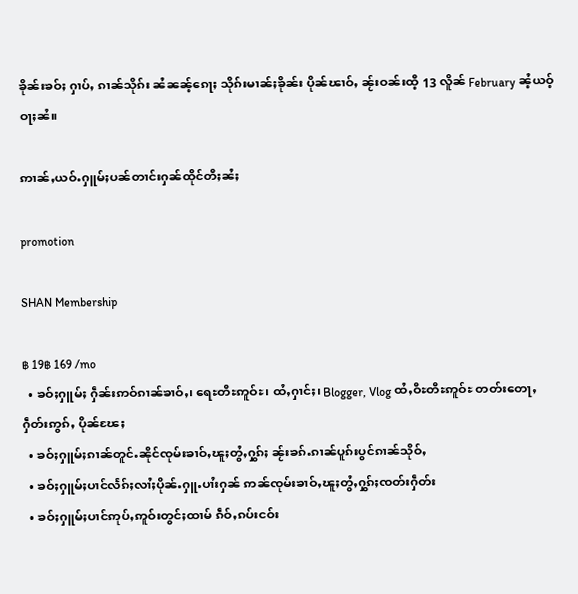ၶိုၼ်းၶဝ်ႈ ႁၢပ်ႇ ၵၢၼ်သိုၵ်း ၼႆၼၼ့်ၵေႃႈ သိုၵ်းမၢၼ်ႈၶိုၼ်း ပိုၼ်ၽၢဝ်ႇ ၼႂ်းဝၼ်းထီ့ 13 လိူၼ် February ၼႆ့ယဝ့်ဝႃႈၼႆ။

ဢၢၼ်ႇယဝ်ႉႁူမ်ႈပၼ်တၢင်းႁၼ်ထိုင်တီႈၼႆႈ

promotion

SHAN Membership

฿ 19฿ 169 /mo
  • ၶဝ်ႈႁူမ်ႈ ႁဵၼ်းဢဝ်ၵၢၼ်ၶၢဝ်ႇ၊ ရေႊတီႊဢူဝ်ႊ၊ ထႆႇႁၢင်ႈ၊ Blogger, Vlog ထႆႇဝီႊတီႊဢူဝ်ႊ တတ်းတေႃႇ ႁဵတ်းဢွၵ်ႇ ပိုၼ်ၽႄႈ
  • ၶဝ်ႈႁူမ်ႈၵၢၼ်တူင်ႉၼိုင်ၸုမ်းၶၢဝ်ႇၽူႈတွႆႇႁွၵ်ႈ ၼႂ်းၶၵ်ႉၵၢၼ်ပူၵ်းပွင်ၵၢၼ်သိုဝ်ႇ
  • ၶဝ်ႈႁူမ်ႈပၢင်လႅၵ်ႈလၢႆႈပိုၼ်ႉႁူႉပၢႆးႁၼ် ဢၼ်ၸုမ်းၶၢဝ်ႇၽူႈတွႆႇႁွၵ်ႈၸတ်းႁဵတ်း
  • ၶဝ်ႈႁူမ်ႈပၢင်ဢုပ်ႇဢူဝ်းတွင်ႈထၢမ် ၵဵဝ်ႇၵပ်းငဝ်း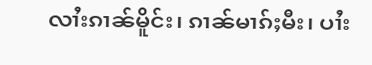လၢႆးၵၢၼ်မိူင်း၊ ၵၢၼ်မၢၵ်ႈမီး၊ ပၢႆး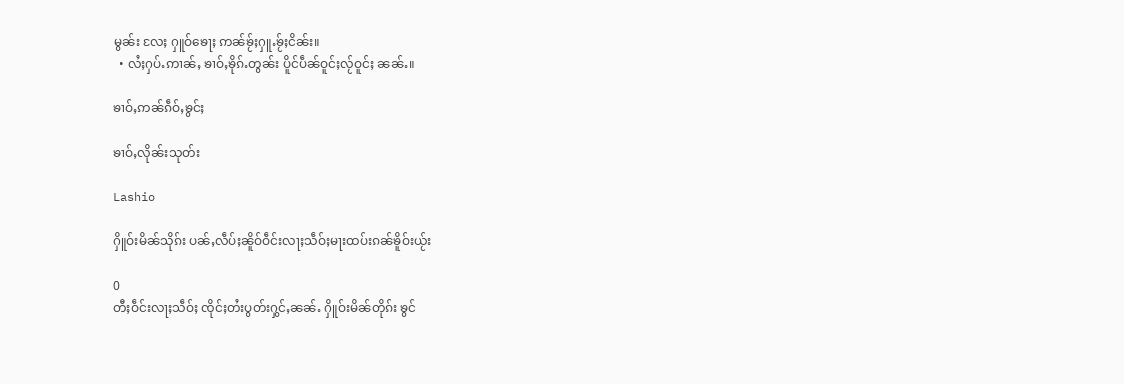မွၼ်း လႄႈ ႁူဝ်ၶေႃႈ ဢၼ်ၶႂ်ႈႁူႉၶႂ်ႈငိၼ်း။
  • လႆႈႁပ်ႉဢၢၼ်ႇ ၶၢဝ်ႇၶိုၵ်ႉတွၼ်း ပိူင်ပဵၼ်ဝူင်ႈလႂ်ဝူင်ႈ ၼၼ်ႉ။

ၶၢဝ်ႇဢၼ်ၵဵဝ်ႇၶွင်ႈ

ၶၢဝ်ႇလိုၼ်းသုတ်း

Lashio

ႁိူဝ်းမိၼ်သိုၵ်း ပၼ်ႇလဵပ်ႈၼိူဝ်ဝဵင်းလႃႈသဵဝ်ႈမႃးထပ်းၵၼ်ၶိူဝ်းယႂ်း

0
တီႈဝဵင်းလႃႈသဵဝ်ႈ ၸိုင်ႈတႆးပွတ်းႁွင်ႇၼၼ်ႉ ႁိူဝ်းမိၼ်တိုၵ်း ၶွင်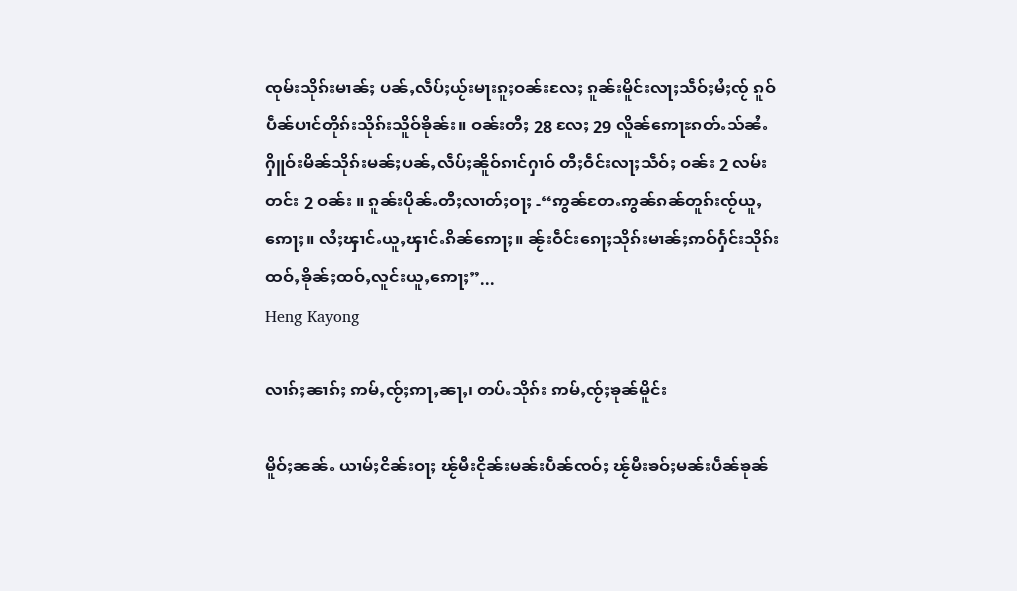ၸုမ်းသိုၵ်းမၢၼ်ႈ ပၼ်ႇလဵပ်ႈယႂ်းမႃးၵူႈဝၼ်းလႄႈ ၵူၼ်းမိူင်းလႃႈသဵဝ်ႈမႆႈၸႂ် ၵူဝ်ပဵၼ်ပၢင်တိုၵ်းသိုၵ်းသိူဝ်ၶိုၼ်း။ ဝၼ်းတီႈ 28 လႄႈ 29 လိူၼ်ဢေႃႊၵတ်ႉသ်ၼႆႉ ႁိူဝ်းမိၼ်သိုၵ်းမၼ်ႈပၼ်ႇလဵပ်ႈၼိူဝ်ၵၢင်ႁၢဝ် တီႈဝဵင်းလႃႈသဵဝ်ႈ ဝၼ်း 2 လမ်း တင်း 2 ဝၼ်း ။ ၵူၼ်းပိုၼ်ႉတီႈလၢတ်ႈဝႃႈ -“ဢွၼ်တႄႉဢွၼ်ၵၼ်တူၵ်းၸႂ်ယူႇဢေႃႈ။ လႆႈၾၢင်ႉယူႇၾၢင်ႉၵိၼ်ဢေႃႈ။ ၼႂ်းဝဵင်းၵေႃႈသိုၵ်းမၢၼ်ႈဢဝ်ႁႅင်းသိုၵ်း ထဝ်ႇၶိုၼ်ႈထဝ်ႇလူင်းယူႇဢေႃႈ”...
Heng Kayong

လၢၵ်ႈၼၢၵ်ႈ ဢမ်ႇၸႂ်ႈဢႃႇၼႃႇ၊ တပ်ႉသိုၵ်း ဢမ်ႇၸႂ်ႈၶုၼ်မိူင်း

မိူဝ်ႈၼၼ်ႉ ယၢမ်ႈငိၼ်းဝႃႈ ၽႂ်မီးငိုၼ်းမၼ်းပဵၼ်ၸဝ်ႈ ၽႂ်မီးၶဝ်ႈမၼ်းပဵၼ်ၶုၼ်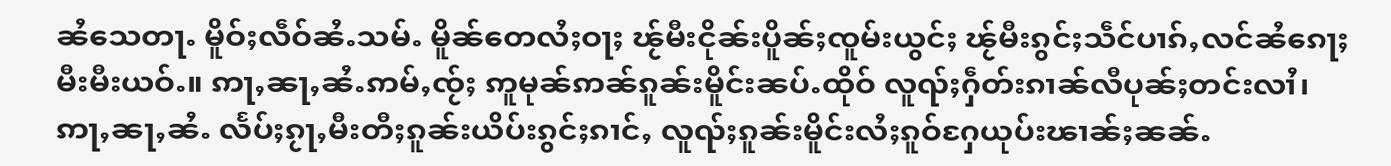ၼႆသေတႃႉ မိူဝ်ႈလဵဝ်ၼႆႉသမ်ႉ မိူၼ်တေလႆႈဝႃႈ ၽႂ်မီးငိုၼ်းပိူၼ်ႈၸူမ်းယွင်ႈ ၽႂ်မီးၵွင်ႈသဵင်ပၢၵ်ႇလင်ၼႆၵေႃႈမီးမီးယဝ်ႉ။ ဢႃႇၼႃႇၼႆႉဢမ်ႇၸႂ်ႈ ဢူမုၼ်ဢၼ်ၵူၼ်းမိူင်းၼပ်ႉထိုဝ် လူၺ်ႈႁဵတ်းၵၢၼ်လီပုၼ်ႈတင်းလၢႆ၊ ဢႃႇၼႃႇၼႆႉ လႅပ်ႈၵႂႃႇမီးတီႈၵူၼ်းယိပ်းၵွင်ႈၵၢင်ႇ လူၺ်ႈၵူၼ်းမိူင်းလႆႈၵူဝ်ႁႄယုပ်းၽၢၼ်ႈၼၼ်ႉ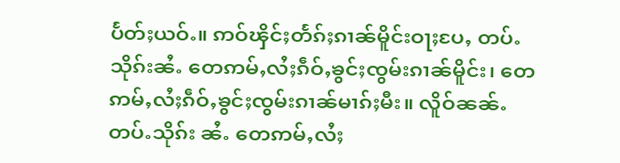ပႅတ်ႈယဝ်ႉ။ ဢဝ်ၾိင်ႈတႅၵ်ႈၵၢၼ်မိူင်းဝႃႈပႄႇ တပ်ႉသိုၵ်းၼႆႉ တေဢမ်ႇလႆႈၵဵဝ်ႇၶွင်ႈၸွမ်းၵၢၼ်မိူင်း၊ တေဢမ်ႇလႆႈၵဵဝ်ႇၶွင်ႈၸွမ်းၵၢၼ်မၢၵ်ႈမီး။ လိူဝ်ၼၼ်ႉ တပ်ႉသိုၵ်း ၼႆႉ တေဢမ်ႇလႆႈ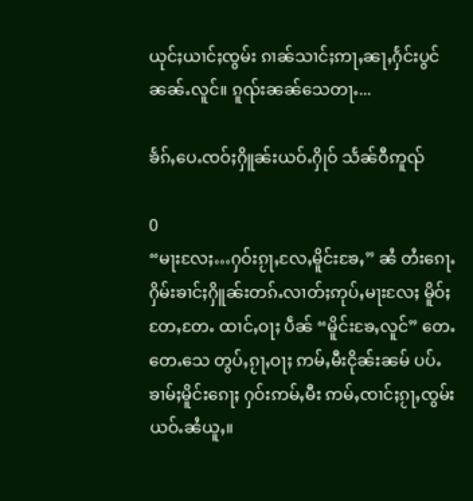ယုင်ႈယၢင်ႈၸွမ်း ၵၢၼ်သၢင်ႈဢႃႇၼႃႇႁႅင်းပွင်ၼၼ်ႉလူင်။ ၵူၺ်းၼၼ်သေတႃႉ...

ၶႅၵ်ႇပေႉၸဝ်ႈႁိူၼ်းယဝ်ႉႁိုဝ် သႅၼ်ဝီဢူၺ်

0
“မႃးလႄႈ…ႁဝ်းၵႂႃႇလႄႇမိူင်းၶႄႇ” ၼႆ တႆးၵေႃႉႁိမ်းၶၢင်ႈႁိူၼ်းတၵ်ႉလၢတ်ႈဢုပ်ႇမႃးလႄႈ မိူဝ်ႈတႄႇတႄႉ ထၢင်ႇဝႃႈ ပဵၼ် “မိူင်းၶႄႇလူင်” တေႉတေႉသေ တွပ်ႇၵႂႃႇဝႃႈ ဢမ်ႇမီးငိုၼ်းၼမ် ပပ်ႉၶၢမ်ႈမိူင်းၵေႃႈ ႁဝ်းဢမ်ႇမီး ဢမ်ႇၸၢင်ႈၵႂႃႇၸွမ်းယဝ်ႉၼႆယူႇ။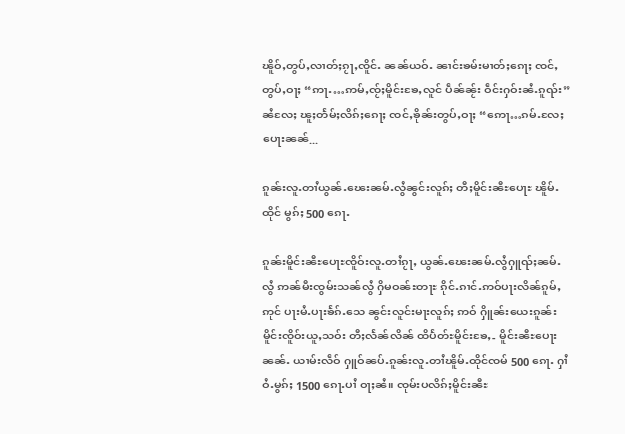ၽိူဝ်ႇတွပ်ႇလၢတ်ႈၵႂႃႇၸိူင်ႉ ၼၼ်ယဝ်ႉ ၼၢင်းၶမ်းမၢတ်ႈၵေႃႈ ၸင်ႇတွပ်ႇဝႃႈ “ဢႃႉ…ဢမ်ႇၸႂ်ႈမိူင်းၶႄႇလူင် ပဵၼ်ၼႂ်း ဝဵင်းႁဝ်းၼႆႉၵူၺ်း” ၼႆလႄႈ ၽူႈတႅမ်ႈလိၵ်ႈၵေႃႈ ၸင်ႇၶိုၼ်းတွပ်ႇဝႃႈ “ဢေႃ…ၵမ်ႉလႄႈပေႃးၼၼ်...

ၵူၼ်းလူႉတၢႆယွၼ်ႉၽေးၼမ်ႉလွႆၼွင်းလူၵ်ႈ တီႈမိူင်းၼီႊပေႃႊ ၽိူမ်ႉထိုင် မွၵ်ႈ 500 ၵေႃႉ

ၵူၼ်းမိူင်းၼီႊပေႃႊၸိူဝ်းလူႉတၢႆၵႂႃႇ ယွၼ်ႉၽေးၼမ်ႉလွႆႁူၺ်ႈၼမ်ႉလွႆ ဢၼ်မီးၸွမ်းသၼ်လွႆ ႁိမဝၼ်ႊတႃႊ ၵိုင်ႉၵၢင်ႉဢဝ်ပႃးလိၼ်ၵူမ်ႇဢုင် ပႃးမႆႉပႃးၶႅၵ်ႉသေ ၼွင်းလူင်းမႃးလူၵ်ႈ ဢဝ် ႁိူၼ်းယေးၵူၼ်းမိူင်းၸိူဝ်းယူႇသဝ်း တီႈလႅၼ်လိၼ် ထိပႅတ်ႊမိူင်းၶႄႇ- မိူင်းၼီႊပေႃးၼၼ်ႉ ယၢမ်းလဵဝ် ႁူဝ်ၼပ်ႉၵူၼ်းလူႉတၢႆၽိူမ်ႉထိုင်ၸမ် 500 ၵေႃႉ ႁၢႆဝႆႉမွၵ်ႈ 1500 ၵေႃႉပၢႆ ဝႃႈၼႆ။ ၸုမ်းပလိၵ်ႈမိူင်းၼီႊ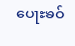ပေႃႊၶဝ်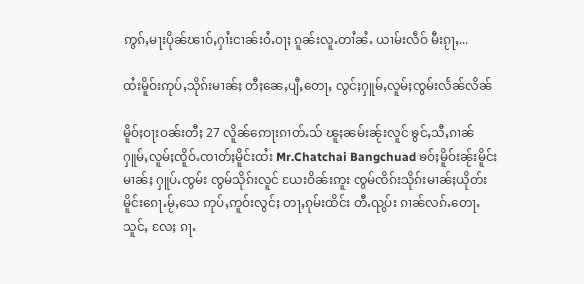ဢွၵ်ႇမႃးပိုၼ်ၽၢဝ်ႇႁၢႆးငၢၼ်းဝႆႉဝႃႈ ၵူၼ်းလူႉတၢႆၼႆႉ ယၢမ်းလဵဝ် မီးၵႂႃႇ...

ထႆးမိူဝ်းဢုပ်ႇသိုၵ်းမၢၼ်ႈ တီႈၼေႇပျီႇတေႃႇ လွင်ႈႁူမ်ႇလူမ်ႈၸွမ်းလႅၼ်လိၼ်

မိူဝ်ႈဝႃးဝၼ်းတီႈ 27 လိူၼ်ဢေႃးၵၢတ်ႉသ် ၽူႈၼမ်းၼႂ်းလူင် ၶွင်ႇသီႇၵၢၼ်ႁူမ်ႇလူမ်ႈၸိူဝ်ႉၸၢတ်ႈမိူင်းထႆး Mr.Chatchai Bangchuad ၶဝ်ႈမိူဝ်းၼႂ်းမိူင်းမၢၼ်ႈ ႁူပ်ႉၸွမ်း ၸွမ်သိုၵ်းလူင် ယႄးဝိၼ်းဢူး ၸွမ်ၸိၵ်းသိုၵ်းမၢၼ်ႈယိုတ်းမိူင်းၵေႃႉမႂ်ႇသေ ဢုပ်ႇဢူဝ်းလွင်ႈ တႃႇၵုမ်းထိင်း တီႉၺွပ်း ၵၢၼ်လၵ်ႉတေႃႉသူင်ႇ လႄႈ ၵႃႉ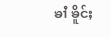ၶၢႆ ၶိူင်ႈ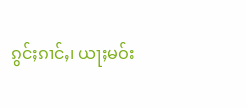ၵွင်ႈၵၢင်ႇ၊ ယႃႈမဝ်း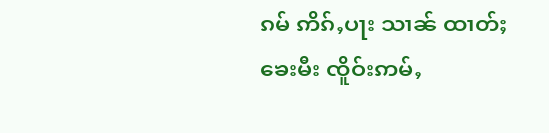ၵမ် ဢိၵ်ႇပႃး သၢၼ် ထၢတ်ႈၶေးမီး ၸိူဝ်းဢမ်ႇ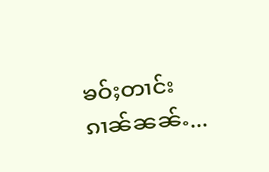ၶဝ်ႈတၢင်းၵၢၼ်ၼၼ်ႉ...